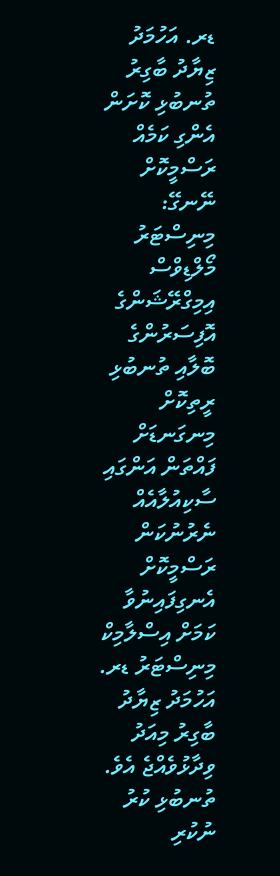ޑރ. އަހުމަދު ޒިޔާދު ބާގިރު
ތުނބުޅި ކޮށަން އެންގި ކަމެއް ރަސްމީކޮށް ނޭނގޭ: މިނިސްޓަރު
މޯލްޑިވްސް އިމިގްރޭޝަންގެ އޮފިސަރުންގެ ބޮލާއި ތުނބުޅި ރީތިކޮށް މިނގަނޑަށް ފައްތަން އަންގައި ސާކިއުލާއެއް ނެރުނުކަން ރަސްމީކޮށް އެނގިފައިނުވާ ކަމަށް އިސްލާމިކް މިނިސްޓަރު ޑރ. އަހުމަދު ޒިޔާދު ބާގިރު މިއަދު ވިދާޅުވެއްޖެ އެވެ. ތުނބުޅި ކުރު ނުކުރި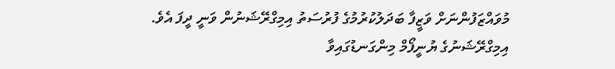މުވައްޒަފުންނަށް ވަޒީފާ ބަދަލުކުރުމުގެ ފުރުސަތު އިމިގްރޭޝަނުން ވަނީ ދީފަ އެވެ.
އިމިގްރޭޝަނުގެ ޔުނީފޯމް މިންގަނޑުގައިވާ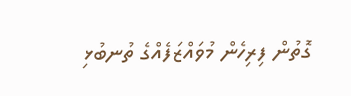ގޮތުން ފިރިހެން މުވައްޒަފެއްގެ ތުނބުޅި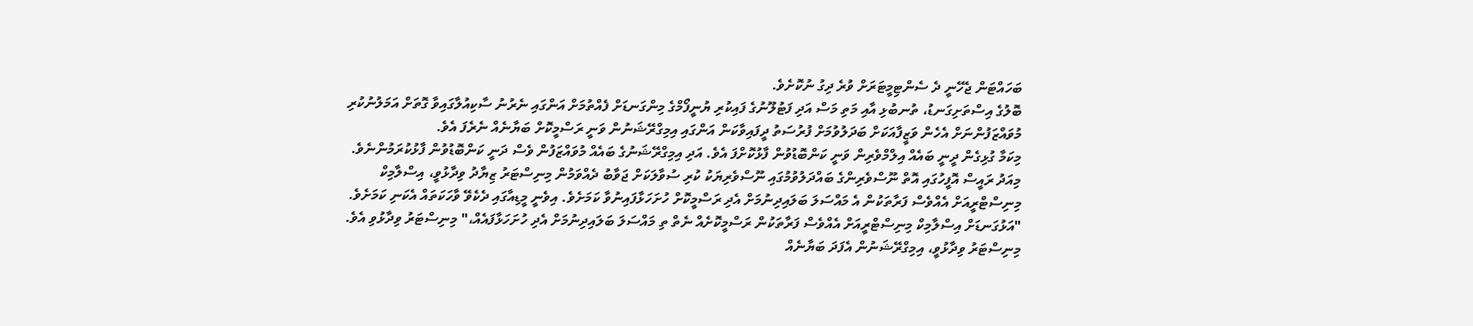ބަހައްޓަން ޖެހޭނީ ދެ ސެންޓިމީޓަރަށް ވުރެ ދިގު ނުކޮށެވެ.
ބޮލުގެ އިސްތަށިގަނޑު، ތުނބުޅި އާއި މަތި މަސް އަދި ފަޓުލޫނުގެ ފައިކުރި ޔުނީފޯމްގެ މިންގަނޑަށް ފެއްތުމަށް އަންގައި ނެރުނު ސާކިއުލާގައިވާ ގޮތަށް އަމަލުނުކުރި މުވައްޒަފުންނަށް އެހެން ވަޒީފާއަކަށް ބަދަލުވުމަށް ފުރުސަތު ދީފައިވާކަން އަންގައި އިމިގްރޭޝަނުން ވަނީ ރަސްމީކޮށް ބަޔާނެއް ނެރެފަ އެވެ.
މިކަމާ ގުޅިގެން ދީނީ ބައެއް އިލްމްވެރިން ވަނީ ކަންބޮޑުވުން ފާޅުކޮށްފަ އެވެ. އަދި އިމިގްރޭޝަނުގެ ބައެއް މުވައްޒަފުން ވެސް ދަނީ ކަންބޮޑުވުން ފާޅުކުރަމުންނެވެ.
މިއަދު ރައީސް އޮފީހުގައި އޮތް ނޫސްވެރިންގެ ބައްދަލުވުމުގައި ނޫސްވެރިޔަކު ކުރި ސުވާލަކަށް ޖަވާބު ދެއްވަމުން މިނިސްޓަރު ޒިޔާދު ވިދާޅުވީ، އިސްލާމިކް މިނިސްޓްރީއަށް އެއްވެސް ފަރާތަކުން އެ މައްސަލަ ބަލައިދިނުމަށް އެދި ރަސްމީކޮށް ހުށަހަޅާފައިނުވާ ކަމަށެވެ. އިވެނީ މީޑިއާގައި ދެކެވޭ ވާހަކަތައް އެކަނި ކަމަށެވެ.
"އަޅުގަނޑަށް އިސްލާމިކް މިނިސްޓްރީއަށް އެއްވެސް ފަރާތަކުން ރަސްމީކޮށެއް ނެތް ތި މައްސަލަ ބަލައިދިނުމަށް އެދި ހުށަހަޅާފައެއް،" މިނިސްޓަރު ވިދާޅުވި އެވެ.
މިނިސްޓަރު ވިދާޅުވީ، އިމިގްރޭޝަނުން އެފަދަ ބަޔާނެއް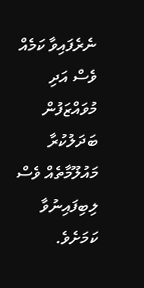ނެރެފައިވާ ކަމެއް ވެސް އަދި މުވައްޒަފުން ބަދަލުކުރާ މައުލޫމާތެއް ވެސް ލިބިފައިނުވާ ކަމަށެވެ.